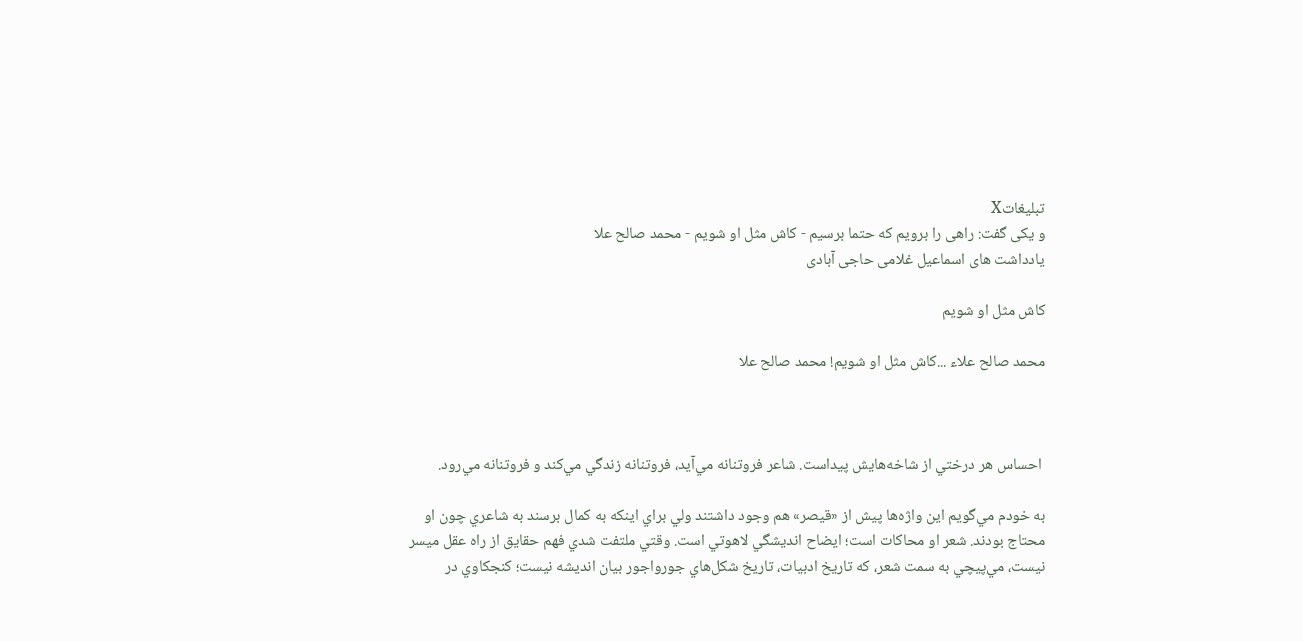تبليغاتX
و یکی گفت: راهی را برویم که حتما برسیم - كاش مثل او شويم - محمد صالح علا
یادداشت های اسماعیل غلامی حاجی آبادی

كاش مثل او شويم

محمد صالح علاء ...کاش مثل او شویم! محمد صالح علا



 احساس هر درختي از شاخه‌هايش پيداست. شاعر فروتنانه مي‌آيد، فروتنانه زندگي مي‌كند و فروتنانه مي‌رود.

به خودم مي‌گويم اين واژه‌ها پيش از «قيصر» هم وجود داشتند ولي براي اينكه به كمال برسند به شاعري چون او محتاج بودند. شعر او محاكات است؛ ايضاح انديشگي لاهوتي است. وقتي ملتفت شدي فهم حقايق از راه عقل ميسر نيست، مي‌پيچي به سمت شعر، كه تاريخ ادبيات، تاريخ شكل‌هاي جورواجور بيان انديشه نيست؛ كنجكاوي در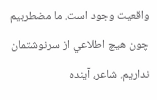واقعيت وجود است. ما مضطربيم چون هيچ اطلاعي از سرنوشتمان نداريم. شاعر، آينده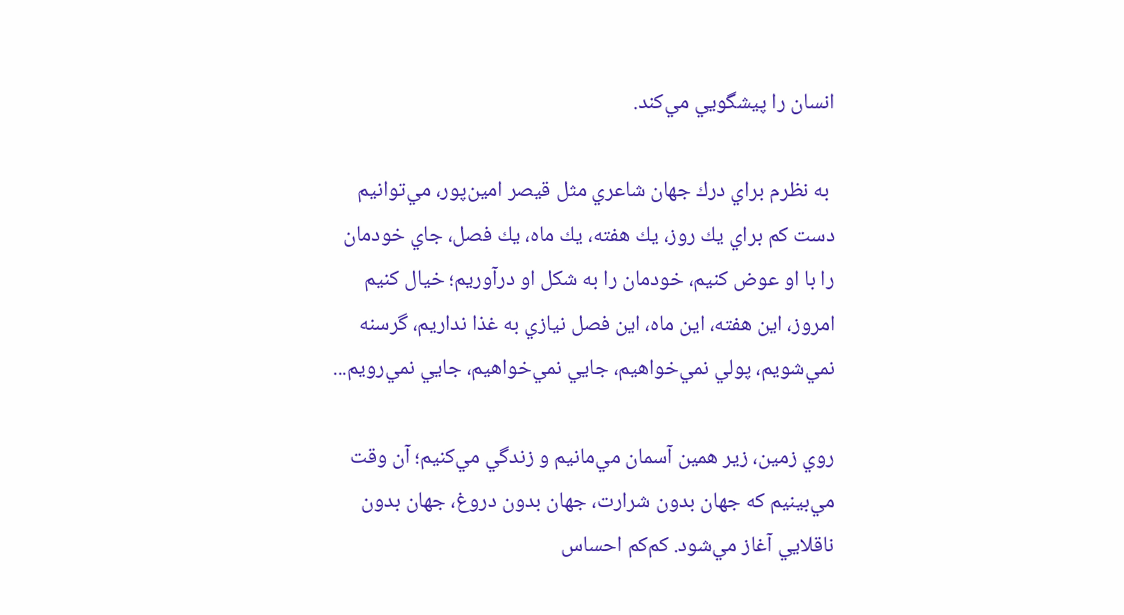انسان را پيشگويي مي‌كند.

 به نظرم براي درك جهان شاعري مثل قيصر امين‌پور، مي‌توانيم دست كم براي يك روز، يك هفته، يك ماه، يك فصل، ‌جاي خودمان را با او عوض كنيم، خودمان را به شكل او درآوريم؛ خيال كنيم امروز، اين هفته، اين ماه، اين فصل نيازي به غذا نداريم، گرسنه نمي‌شويم، پولي نمي‌خواهيم، ‌جايي نمي‌خواهيم، جايي نمي‌رويم...

روي زمين، زير همين آسمان مي‌مانيم و زندگي مي‌كنيم؛ آن وقت مي‌بينيم كه جهان بدون شرارت، جهان بدون دروغ، جهان بدون ناقلايي آغاز مي‌شود. كم‌كم احساس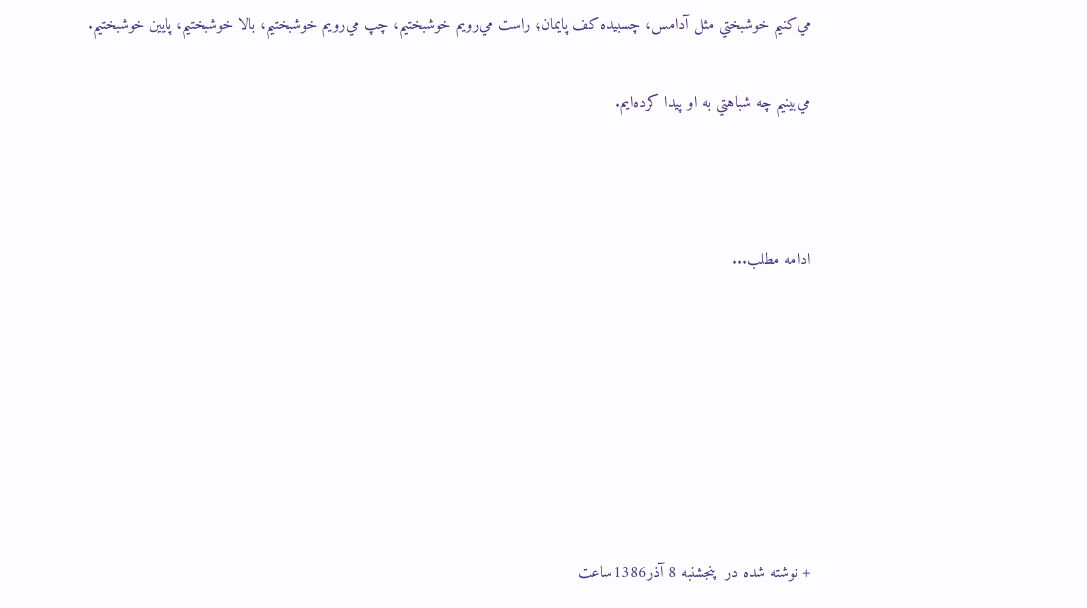مي‌كنيم خوشبختي مثل آدامس، چسبيده كف پايمان؛ راست مي‌رويم خوشبختيم، چپ مي‌رويم خوشبختيم، بالا خوشبختيم، پايين خوشبختيم.

مي‌بينيم چه شباهتي به او پيدا كرده‌ايم.



ادامه مطلب...







+ نوشته شده در  پنجشنبه 8 آذر1386ساعت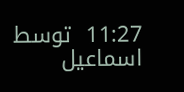11:27  توسط اسماعيل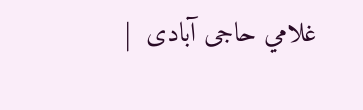غلامي حاجی آبادی  |